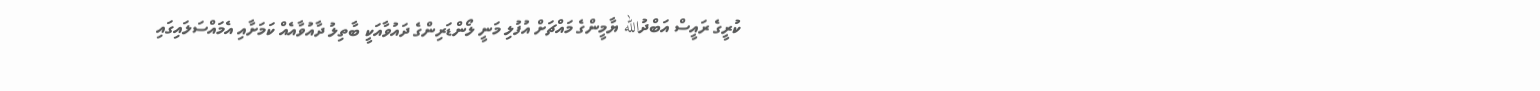ކުރީގެ ރައީސް އަބްދުالله ޔާމީންގެ މައްޗަށް އުފުލި މަނީ ލޯންޑަރިންގެ ދައުވާއަކީ ބާތިލު ދާއުވާއެއް ކަމަށާއި އެމައްސަލައިގައި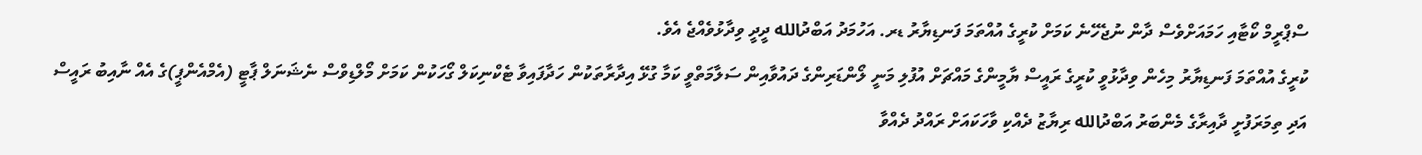ސްޕްރީމް ކޯޓާއި ހަމައަށްވެސް ދާން ނުޖެހޭނެ ކަމަށް ކުރީގެ އުއްތަމަ ފަނޑިޔާރު ޑރ. އަހުމަދު އަބްދުالله ދީދީ ވިދާޅުވެއްޖެ އެވެ.
ކުރީގެ އުއްތަމަ ފަނޑިޔާރު މިހެން ވިދާޅުވީ ކުރީގެ ރައީސް ޔާމީންގެ މައްޗަށް އުފުލި މަނީ ލޯންޑަރިންގެ ދައުވާއިން ސަލާމަތްވީ ކަމާ ގުޅޭ އިދާރާތަކުން ހަދާފައިވާ ޓެކްނިކަލް ގޯހަކުން ކަމަށް މޯލްޑިވްސް ނެޝަނަލް ޕާޓީ (އެމްއެންޕީ)ގެ އެއް ނާއިބު ރައީސް އަދި ތިމަރަފުށީ ދާއިރާގެ މެންބަރު އަބްދުالله ރިޔާޒު ދެއްކި ވާހަކައަށް ރައްދު ދެއްވާ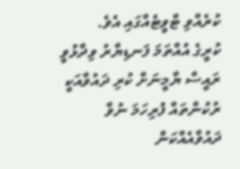ކުރެއްވި ޓްވީޓެއްގައި އެވެ.
ކުރީގެ އުއްތަމަ ފަނޑިޔާރު ވިދާޅުވީ ރައީސް ޔާމީނަށް ކުރި ދައުވާއަކީ ރުކުންތައް ފުރިހަމަ ނުވާ ދައުވާއެއްކަން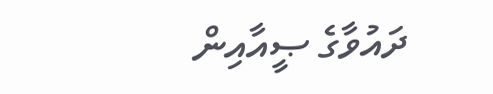ދައުވާގެ ޞީއާއިން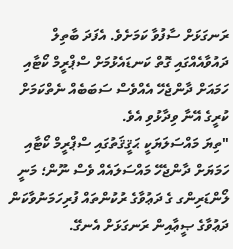ރަނގަޅަށް ސާފުވާ ކަމަށެވެ. އެފަދަ ބާތިލް ދައުވާއެއްގައި ގޮތް ކަނޑައެޅުމަށް ސްޕްރީމް ކޯޓާއި ހަމައަށް ދާންޖެހޭ އެއްވެސް ސަބަބެއް ނެތްކަމަށް ކުރީގެ އޭނާ ވިދާޅުވި އެވެ.
"ތިޔަ މައްސަލަޔަކީ ޙަޤީޤަތުގައި ސްޕްރީމް ކޯޓާއި ހަމަޔަށް ދާންޖެހޭ މައްސަލައެއް ވެސް ނޫން؛ މަނީ ލޯންޑަރިންގ ގެ ދަޢުވާގެ ރުކުންތައް ފުރިހަމަނުވާކަން ދަޢުވާގެ ޞީޢާއިން ރަނގަޅަށް އެނގޭ.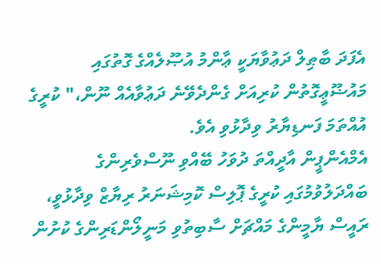އެފަދަ ބާޠިލް ދަޢުވާޔަކީ ޢާންމު އުޞޫލެއްގެ ގޮތުގައި މައުޟޫޢީގޮތުން ކުރިއަށް ގެންދެވޭނެ ދަޢުވާއެއް ނޫން،" ކުރީގެ އުއްތަމަ ފަނޑިޔާރު ވިދާޅުވި އެވެ.
އެމްއެންޕީން އާދީއްތަ ދުވަހު ބޭއްވި ނޫސްވެރިންގެ ބައްދަލުވުމުގައި ކުރީގެ ޕޮލިސް ކޮމިޝަނަރު ރިޔާޒް ވިދާޅުވީ، ރައީސް ޔާމީންގެ މައްޗަށް ސާބިތުވި މަނީލޯންޑަރިންގެ ކުށުން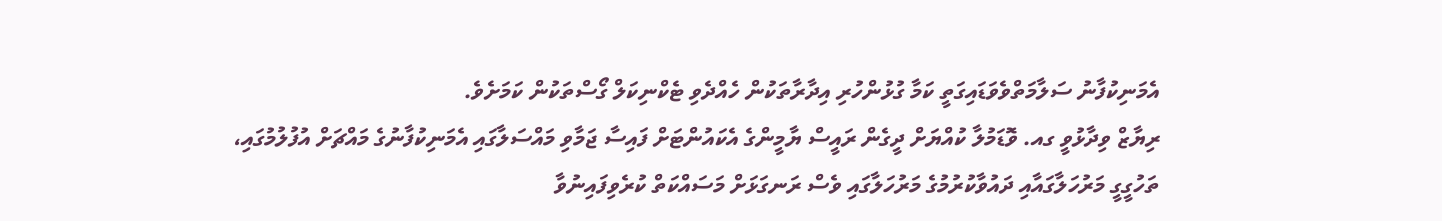އެމަނިކުފާނު ސަލާމަތްވެވަޑައިގަތީ ކަމާ ގުޅުންހުރި އިދާރާތަކުން ހެއްދެވި ޓެކްނިކަލް ގޯސްތަކުން ކަމަށެވެ.
ރިޔާޒް ވިދާޅުވީ ގއ. ވޮޑަމުލާ ކުއްޔަށް ދީގެން ރައީސް ޔާމީންގެ އެކައުންޓަށް ފައިސާ ޖަމާވި މައްސަލާގައި އެމަނިކުފާނުގެ މައްޗަށް އުފުލުމުގައި، ތަހުގީގީ މަރުހަލާގައާއި ދައުވާކުރުމުގެ މަރުހަލާގައި ވެސް ރަނގަޅަށް މަސައްކަތް ކުރެވިފައިނުވާ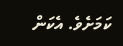ކަމަށެވެ. އެކަން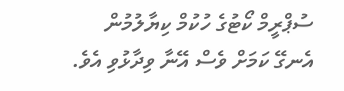ސުޕްރީމް ކޯޓުގެ ހުކުމް ކިޔާލުމުން އެނގޭ ކަމަށް ވެސް އޭނާ ވިދާޅުވި އެވެ.